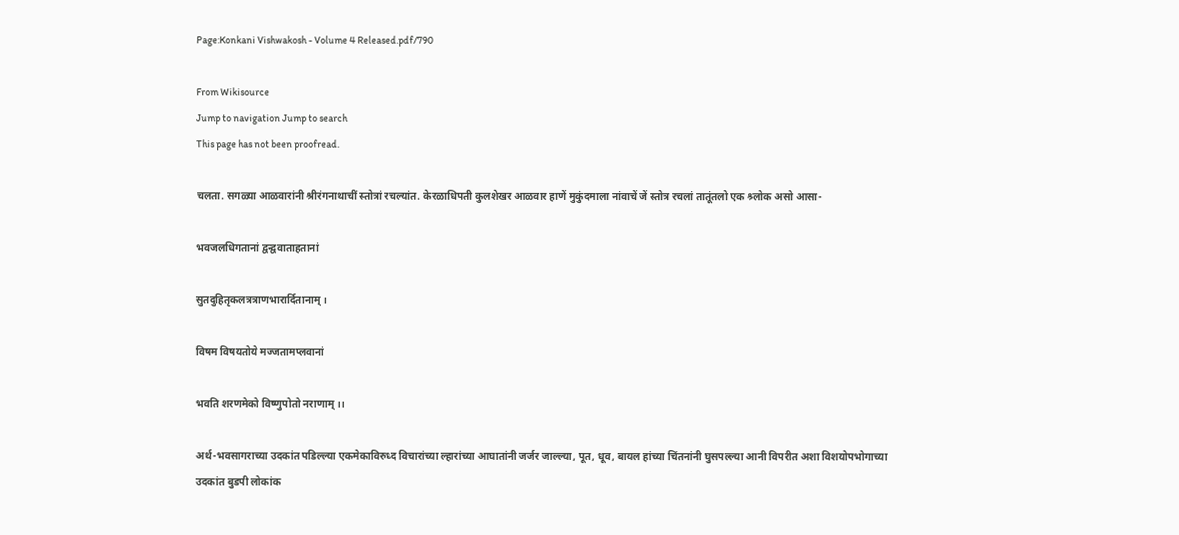Page:Konkani Vishwakosh - Volume 4 Released.pdf/790

From Wikisource
Jump to navigation Jump to search
This page has not been proofread.

चलता. सगळ्या आळवारांनी श्रीरंगनाथाचीं स्तोत्रां रचल्यांत. केरळाधिपती कुलशेखर आळवार हाणें मुकुंदमाला नांवाचें जें स्तोत्र रचलां तातूंतलो एक श्र्लोक असो आसा-

भवजलधिगतानां द्वन्द्ववाताहतानां

सुतदुहितृकलत्रत्राणभारार्दितानाम् ।

विषम विषयतोये मज्जतामप्लवानां

भवति शरणमेको विष्णुपोतो नराणाम् ।।

अर्थ-भवसागराच्या उदकांत पडिल्ल्या एकमेकाविरुध्द विचारांच्या ल्हारांच्या आघातांनी जर्जर जाल्ल्या, पूत, धूव, बायल हांच्या चिंतनांनी घुसपल्ल्या आनी विपरीत अशा विशयोपभोगाच्या उदकांत बुडपी लोकांक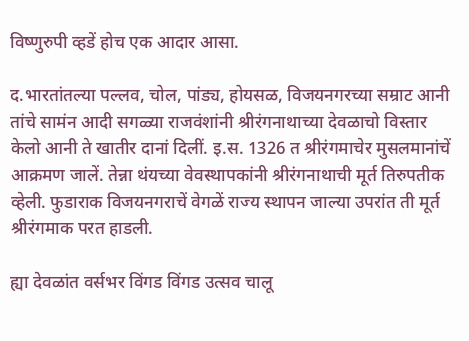विष्णुरुपी व्हडें होच एक आदार आसा.

द.भारतांतल्या पल्लव, चोल, पांड्य, होयसळ, विजयनगरच्या सम्राट आनी तांचे सामंन आदी सगळ्या राजवंशांनी श्रीरंगनाथाच्या देवळाचो विस्तार केलो आनी ते खातीर दानां दिलीं. इ.स. 1326 त श्रीरंगमाचेर मुसलमानांचें आक्रमण जालें. तेन्ना थंयच्या वेवस्थापकांनी श्रीरंगनाथाची मूर्त तिरुपतीक व्हेली. फुडाराक विजयनगराचें वेगळें राज्य स्थापन जाल्या उपरांत ती मूर्त श्रीरंगमाक परत हाडली.

ह्या देवळांत वर्सभर विंगड विंगड उत्सव चालू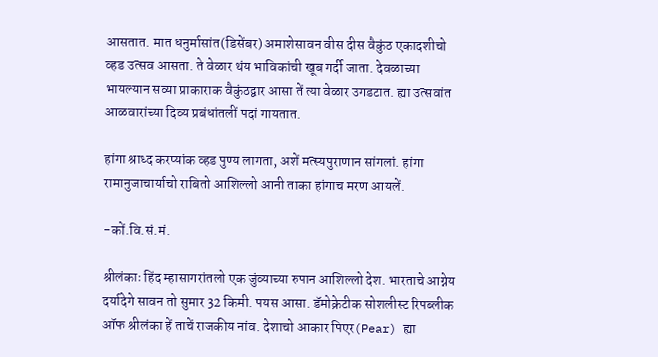आसतात. मात धनुर्मासांत(डिसेंबर) अमाशेसावन वीस दीस वैकुंठ एकादशीचो व्हड उत्सव आसता. ते वेळार थंय भाविकांची खूब गर्दी जाता. देवळाच्या भायल्यान सव्या प्राकाराक वैकुंठद्वार आसा तें त्या वेळार उगडटात. ह्या उत्सवांत आळवारांच्या दिव्य प्रबंधांतलीं पदां गायतात.

हांगा श्राध्द करप्यांक व्हड पुण्य लागता, अशें मत्स्यपुराणान सांगलां. हांगा रामानुजाचार्याचो राबितो आशिल्लो आनी ताका हांगाच मरण आयलें.

-कों.वि.सं.मं.

श्रीलंकाः हिंद म्हासागरांतलो एक जुंव्याच्या रुपान आशिल्लो देश. भारताचे आग्नेय दर्यादेगे सावन तो सुमार 32 किमी. पयस आसा. डॅमोक्रेटीक सोशलीस्ट रिपब्लीक ऑफ श्रीलंका हें ताचें राजकीय नांव. देशाचो आकार पिएर(Pear) ह्या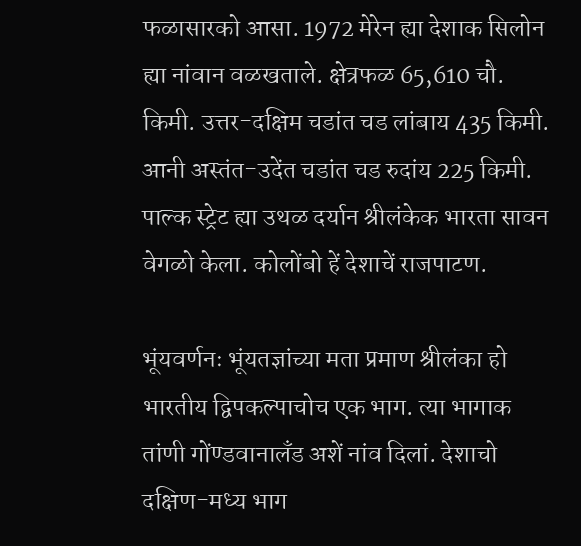फळासारको आसा. 1972 मेरेन ह्या देशाक सिलोन ह्या नांवान वळखताले. क्षेत्रफळ 65,610 चौ. किमी. उत्तर-दक्षिम चडांत चड लांबाय 435 किमी. आनी अस्तंत-उदेंत चडांत चड रुदांय 225 किमी. पाल्क स्ट्रेट ह्या उथळ दर्यान श्रीलंकेक भारता सावन वेगळो केला. कोलोंबो हें देशाचें राजपाटण.

भूंयवर्णनः भूंयतज्ञांच्या मता प्रमाण श्रीलंका हो भारतीय द्विपकल्पाचोच एक भाग. त्या भागाक तांणी गोंण्डवानालँड अशें नांव दिलां. देशाचो दक्षिण-मध्य भाग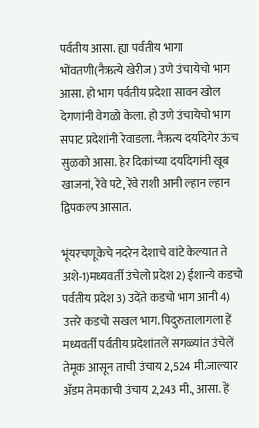पर्वतीय आसा. ह्या पर्वतीय भागा भोंवतणी(नैऋत्ये खेरीज) उणे उंचायेचो भाग आसा. हो भाग पर्वतीय प्रदेशा सावन खोल देगणांनी वेगळो केला. हो उणे उंचायेचो भाग सपाट प्रदेशांनी रेवाडला. नैऋत्य दर्यादेगेर ऊंच सुळको आसा. हेर दिकांच्या दर्यादेगांनी खूब खाजनां, रेंवे पटे, रेंवे राशी आनी ल्हान ल्हान द्विपकल्प आसात.

भूंयरचणूकेचे नदरेन देशाचे वांटे केल्यात ते अशे-1)मध्यवर्ती उंचेलो प्रदेश 2) ईशान्ये कडचो पर्वतीय प्रदेश 3) उदेंते कडचो भाग आनी 4) उत्तरे कडचो सखल भाग. पिदुरुतालागला हें मध्यवर्ती पर्वतीय प्रदेशांतलें सगळ्यांत उंचेलें तेमूक आसून ताची उंचाय 2,524 मी.जाल्यार ॲडम तेमकाची उंचाय 2,243 मी., आसा. हें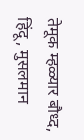तेमूक म्हळ्यार बौध्द, हिंदू, मुसलमान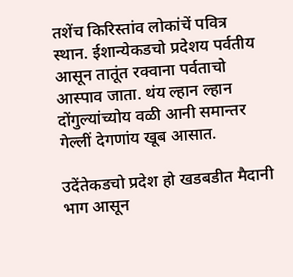तशेंच किरिस्तांव लोकांचें पवित्र स्थान. ईशान्येकडचो प्रदेशय पर्वतीय आसून तातूंत रक्वाना पर्वताचो आस्पाव जाता. थंय ल्हान ल्हान दोंगुल्यांच्योय वळी आनी समान्तर गेल्लीं देगणांय खूब आसात.

उदेंतेकडचो प्रदेश हो खडबडीत मैदानी भाग आसून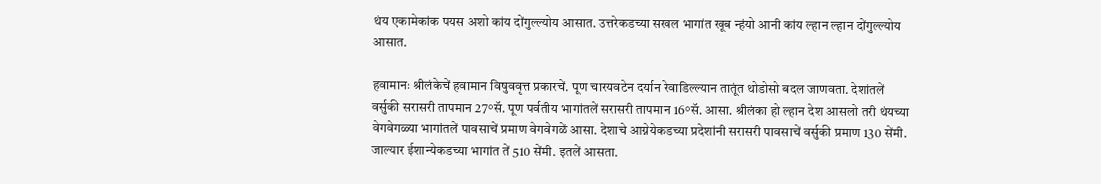थंय एकामेकांक पयस अशो कांय दोंगुल्ल्योय आसात. उत्तरेकडच्या सखल भागांत खूब न्हंयो आनी कांय ल्हान ल्हान दोंगुल्ल्योय आसात.

हवामानः श्रीलंकेचें हवामान विषुववृत्त प्रकारचें. पूण चारयवटेन दर्यान रेवाडिल्ल्यान तातूंत थोडोसो बदल जाणवता. देशांतलें वर्सुकी सरासरी तापमान 27°सॅ. पूण पर्वतीय भागांतलें सरासरी तापमान 16°सॅ. आसा. श्रीलंका हो ल्हान देश आसलो तरी थंयच्या वेगवेगळ्या भागांतलें पावसाचें प्रमाण वेगवेगळें आसा. देशाचे आग्नेयेकडच्या प्रदेशांनी सरासरी पावसाचें वर्सुकी प्रमाण 130 सेंमी. जाल्यार ईशान्येकडच्या भागांत तें 510 सेंमी. इतलें आसता.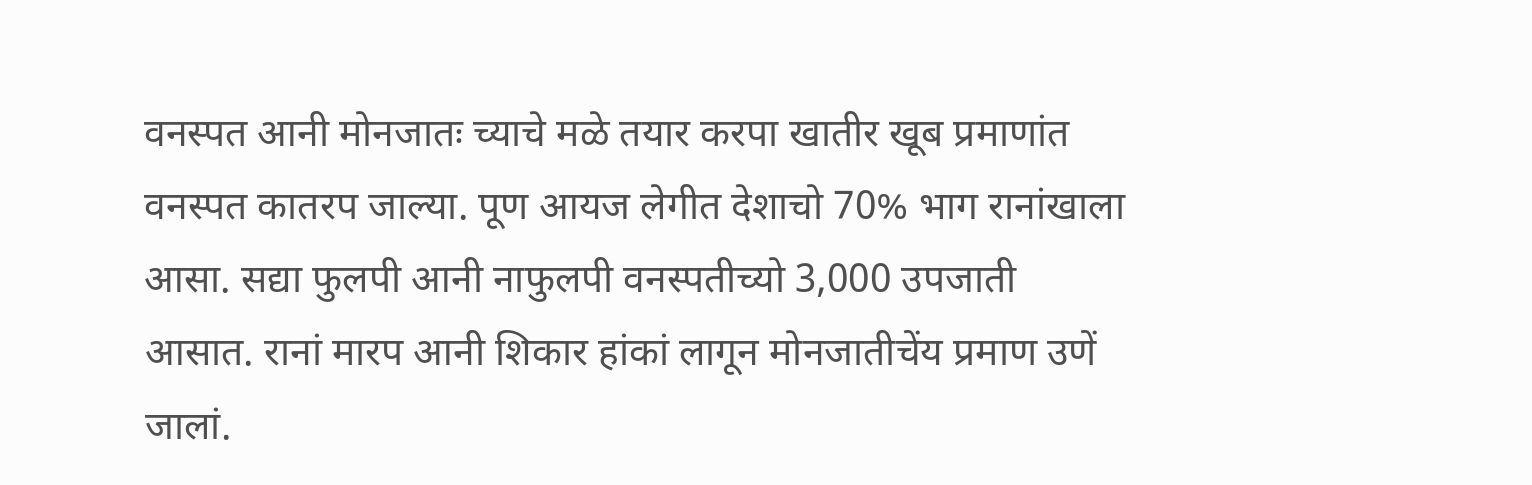वनस्पत आनी मोनजातः च्याचे मळे तयार करपा खातीर खूब प्रमाणांत वनस्पत कातरप जाल्या. पूण आयज लेगीत देशाचो 70% भाग रानांखाला आसा. सद्या फुलपी आनी नाफुलपी वनस्पतीच्यो 3,000 उपजाती आसात. रानां मारप आनी शिकार हांकां लागून मोनजातीचेंय प्रमाण उणें जालां.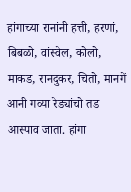हांगाच्या रानांनी हत्ती, हरणां, बिबळो, वांस्वेल, कोलो, माकड, रानदुकर, चितो, मानगें आनी गव्या रेड्यांचो तड आस्पाव जाता. हांगा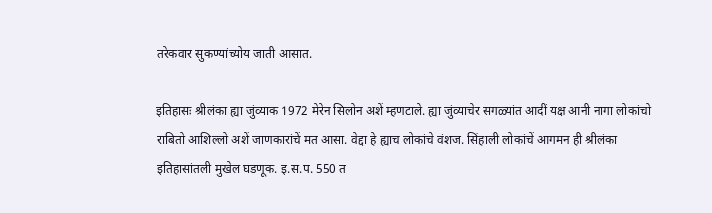तरेकवार सुकण्यांच्योय जाती आसात.

इतिहासः श्रीलंका ह्या जुंव्याक 1972 मेरेन सिलोन अशें म्हणटाले. ह्या जुंव्याचेर सगळ्यांत आदीं यक्ष आनी नागा लोकांचो राबितो आशिल्लो अशें जाणकारांचें मत आसा. वेद्दा हे ह्याच लोकांचे वंशज. सिंहाली लोकांचें आगमन ही श्रीलंका इतिहासांतली मुखेल घडणूक. इ.स.प. 550 त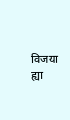विजया ह्या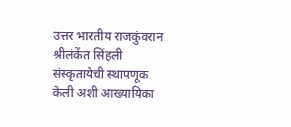उत्तर भारतीय राजकुंवरान श्रीलंकेंत सिंहली संस्कृतायेची स्थापणूक केली अशी आख्यायिका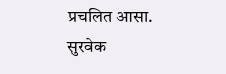प्रचलित आसा. सुरवेक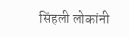सिंहली लोकांनी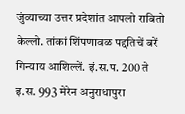जुंव्याच्या उत्तर प्रदेशांत आपलो राबितो केल्लो. तांकां शिंपणावळ पद्दतिचें बरें गिन्याय आशिल्लें. इं.स.प. 200 ते इ.स. 993 मेरेन अनुराधापुरा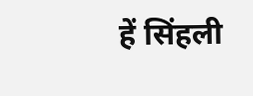हें सिंहली